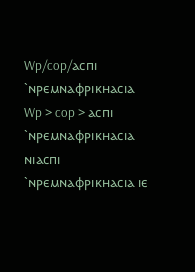Wp/cop/ⲁⲥⲡⲓ `ⲛⲣⲉⲙⲛⲁⲫⲣⲓⲕⲏⲁⲥⲓⲁ
Wp > cop > ⲁⲥⲡⲓ `ⲛⲣⲉⲙⲛⲁⲫⲣⲓⲕⲏⲁⲥⲓⲁ
ⲛⲓⲁⲥⲡⲓ `ⲛⲣⲉⲙⲛⲁⲫⲣⲓⲕⲏⲁⲥⲓⲁ ⲓⲉ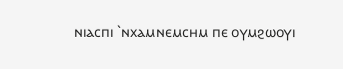ⲛⲓⲁⲥⲡⲓ `ⲛⲭⲁⲙⲛⲉⲙⲥⲏⲙ ⲡⲉ ⲟⲩⲙϩⲱⲟⲩⲓ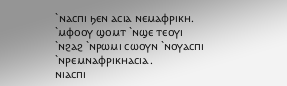`ⲛⲁⲥⲡⲓ ϧⲉⲛ ⲁⲥⲓⲁ ⲛⲉⲙⲁⲫⲣⲓⲕⲏ. `ⲙⲫⲟⲟⲩ ϣⲟⲙⲧ `ⲛϣⲉ ⲧⲉⲟⲩⲓ `ⲛϩⲁϩ `ⲛⲣⲱⲙⲓ ⲥⲱⲟⲩⲛ `ⲛⲟⲩⲁⲥⲡⲓ `ⲛⲣⲉⲙⲛⲁⲫⲣⲓⲕⲏⲁⲥⲓⲁ.
ⲛⲓⲁⲥⲡⲓ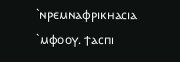`ⲛⲣⲉⲙⲛⲁⲫⲣⲓⲕⲏⲁⲥⲓⲁ `ⲙⲫⲟⲟⲩ. ϯⲁⲥⲡⲓ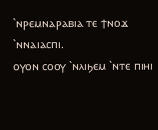`ⲛⲣⲉⲙⲛⲁⲣⲁⲃⲓⲁ ⲧⲉ ϯⲛⲟϫ `ⲛⲛⲁⲓⲁⲥⲡⲓ.
ⲟⲩⲟⲛ ⲥⲟⲟⲩ `ⲛⲗⲓϧⲉⲙ `ⲛⲧⲉ ⲡⲓⲏⲓ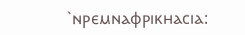`ⲛⲣⲉⲙⲛⲁⲫⲣⲓⲕⲏⲁⲥⲓⲁ: